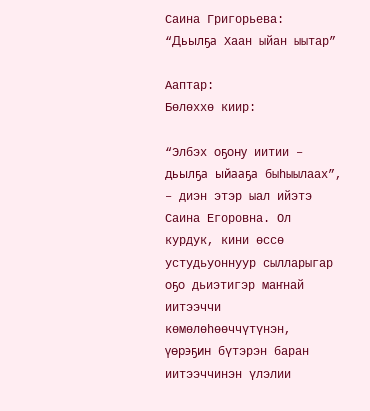Саина Григорьева: “Дьылҕа Хаан ыйан ыытар”

Ааптар:
Бөлөххө киир:

“Элбэх оҕону иитии – дьылҕа ыйааҕа быһыылаах”, – диэн этэр ыал ийэтэ Саина Егоровна. Ол курдук, кини өссө устудьуоннуур сылларыгар оҕо дьиэтигэр маҥнай иитээччи көмөлөһөөччүтүнэн, үөрэҕин бүтэрэн баран иитээччинэн үлэлии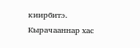киирбитэ. Кырачааннар хас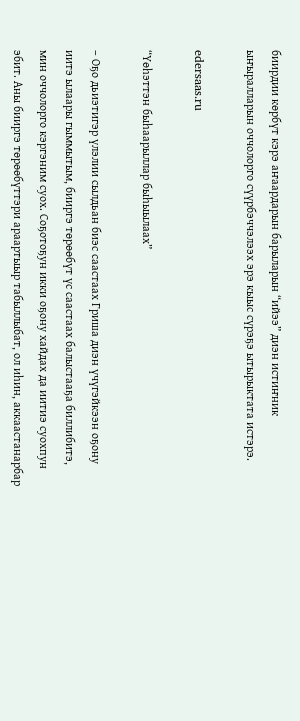биирдии көрбүт кэрэ аҥаардарын барыларын “ийээ” диэн истиҥник ыҥыралларын оччолорго сүүрбэччэлээх эрэ кыыс сүрэҕэ ытырыктата истэрэ.

edersaas.ru

“Үөһэттэн быһаарыллар быһыылаах”

– Оҕо дьиэтигэр үлэлии сылдьан биэс саастаах Гриша диэн үчүгэйкээн оҕону иитэ ылаары гыммытым, бииргэ төрөөбүт үс саастаах балыстааҕа биллибитэ, мин оччолорго кэргэним суох. Соҕотоҕун икки оҕону хайдах да иитиэ суохпун эбит. Аны бииргэ төрөөбүттэри араартыыр табыллыбат, ол иһин, аккаастанарбар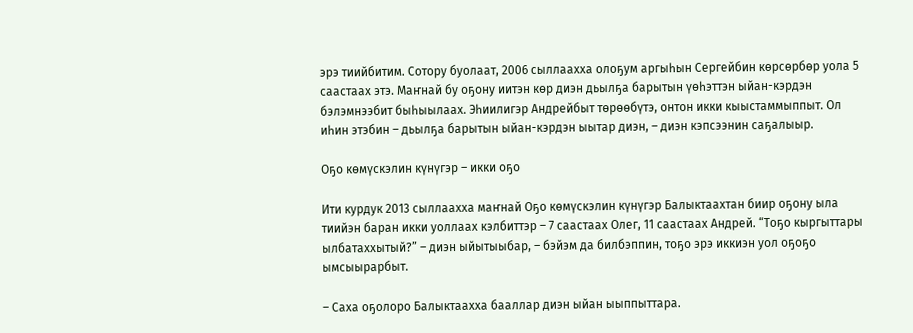эрэ тиийбитим. Сотору буолаат, 2006 сыллаахха олоҕум аргыһын Сергейбин көрсөрбөр уола 5 саастаах этэ. Маҥнай бу оҕону иитэн көр диэн дьылҕа барытын үөһэттэн ыйан-кэрдэн бэлэмнээбит быһыылаах. Эһиилигэр Андрейбыт төрөөбүтэ, онтон икки кыыстаммыппыт. Ол иһин этэбин – дьылҕа барытын ыйан-кэрдэн ыытар диэн, – диэн кэпсээнин саҕалыыр.

Оҕо көмүскэлин күнүгэр – икки оҕо

Ити курдук 2013 сыллаахха маҥнай Оҕо көмүскэлин күнүгэр Балыктаахтан биир оҕону ыла тиийэн баран икки уоллаах кэлбиттэр – 7 саастаах Олег, 11 саастаах Андрей. “Тоҕо кыргыттары ылбатаххытый?” – диэн ыйытыыбар, – бэйэм да билбэппин, тоҕо эрэ иккиэн уол оҕоҕо ымсыырарбыт.

– Саха оҕолоро Балыктаахха бааллар диэн ыйан ыыппыттара.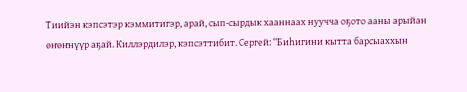Тиийэн кэпсэтэр кэммитигэр, арай, сып-сырдык хааннаах нуучча оҕото ааны арыйан өҥөҥнүүр аҕай. Киллэрдилэр, кэпсэттибит. Сергей: “Биһигини кытта барсыаххын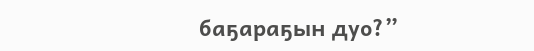баҕараҕын дуо?”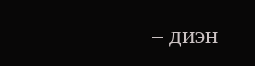– диэн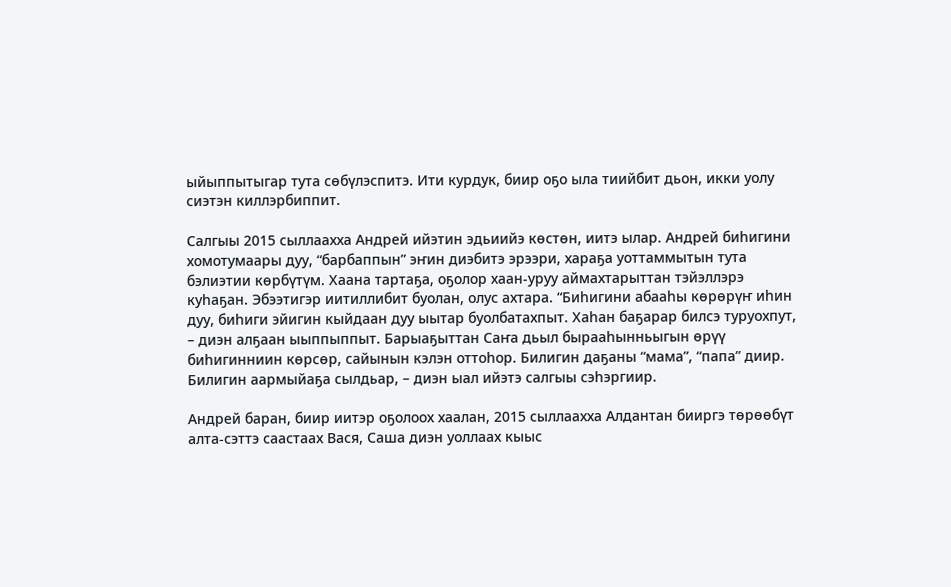ыйыппытыгар тута сөбүлэспитэ. Ити курдук, биир оҕо ыла тиийбит дьон, икки уолу сиэтэн киллэрбиппит.

Салгыы 2015 сыллаахха Андрей ийэтин эдьиийэ көстөн, иитэ ылар. Андрей биһигини хомотумаары дуу, “барбаппын” эҥин диэбитэ эрээри, хараҕа уоттаммытын тута бэлиэтии көрбүтүм. Хаана тартаҕа, оҕолор хаан-уруу аймахтарыттан тэйэллэрэ куһаҕан. Эбээтигэр иитиллибит буолан, олус ахтара. “Биһигини абааһы көрөрүҥ иһин дуу, биһиги эйигин кыйдаан дуу ыытар буолбатахпыт. Хаһан баҕарар билсэ туруохпут, – диэн алҕаан ыыппыппыт. Барыаҕыттан Саҥа дьыл бырааһынньыгын өрүү биһигинниин көрсөр, сайынын кэлэн оттоһор. Билигин даҕаны “мама”, “папа” диир. Билигин аармыйаҕа сылдьар, – диэн ыал ийэтэ салгыы сэһэргиир.

Андрей баран, биир иитэр оҕолоох хаалан, 2015 сыллаахха Алдантан бииргэ төрөөбүт алта-сэттэ саастаах Вася, Саша диэн уоллаах кыыс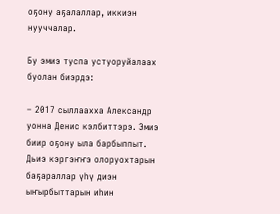оҕону аҕалаллар, иккиэн нууччалар.

Бу эмиэ туспа устуоруйалаах буолан биэрдэ:

– 2017 сыллаахха Александр уонна Денис кэлбиттэрэ. Эмиэ биир оҕону ыла барбыппыт. Дьиэ кэргэҥҥэ олоруохтарын баҕараллар үһү диэн ыҥырбыттарын иһин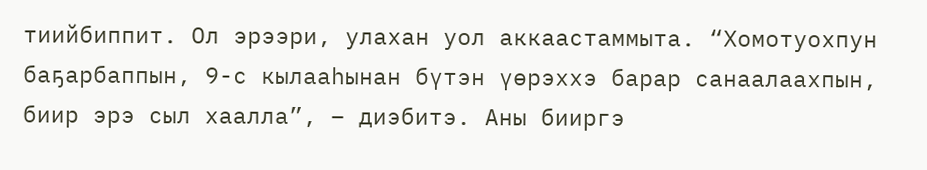тиийбиппит. Ол эрээри, улахан уол аккаастаммыта. “Хомотуохпун баҕарбаппын, 9-с кылааһынан бүтэн үөрэххэ барар санаалаахпын, биир эрэ сыл хаалла”, – диэбитэ. Аны бииргэ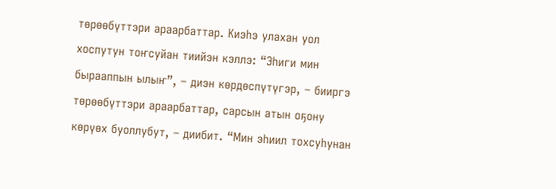төрөөбүттэри араарбаттар. Киэһэ улахан уол хоспутун тоҥсуйан тиийэн кэллэ: “Эһиги мин бырааппын ылыҥ”, – диэн көрдөспүтүгэр, – бииргэ төрөөбүттэри араарбаттар, сарсын атын оҕону көрүөх буоллубут, – диибит. “Мин эһиил тохсуһунан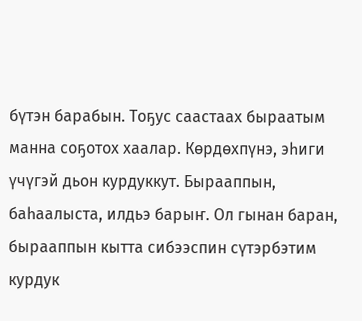бүтэн барабын. Тоҕус саастаах быраатым манна соҕотох хаалар. Көрдөхпүнэ, эһиги үчүгэй дьон курдуккут. Бырааппын, баһаалыста, илдьэ барыҥ. Ол гынан баран, бырааппын кытта сибээспин сүтэрбэтим курдук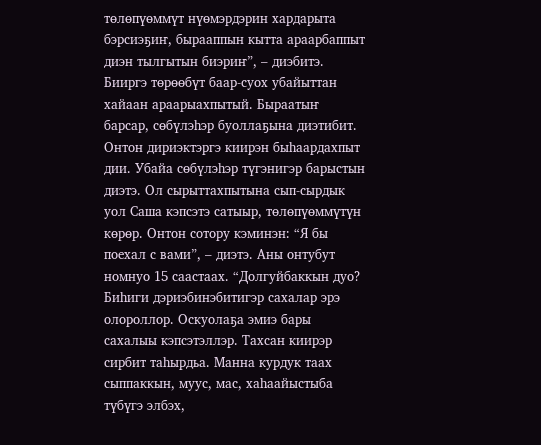төлөпүөммүт нүөмэрдэрин хардарыта бэрсиэҕиҥ, бырааппын кытта араарбаппыт диэн тылгытын биэриҥ”, – диэбитэ. Бииргэ төрөөбүт баар-суох убайыттан хайаан араарыахпытый. Быраатыҥ барсар, сөбүлэһэр буоллаҕына диэтибит. Онтон дириэктэргэ киирэн быһаардахпыт дии. Убайа сөбүлэһэр түгэнигэр барыстын диэтэ. Ол сырыттахпытына сып-сырдык уол Саша кэпсэтэ сатыыр, төлөпүөммүтүн көрөр. Онтон сотору кэминэн: “Я бы поехал с вами”, – диэтэ. Аны онтубут номнуо 15 саастаах. “Долгуйбаккын дуо? Биһиги дэриэбинэбитигэр сахалар эрэ олороллор. Оскуолаҕа эмиэ бары сахалыы кэпсэтэллэр. Тахсан киирэр сирбит таһырдьа. Манна курдук таах сыппаккын, муус, мас, хаһаайыстыба түбүгэ элбэх,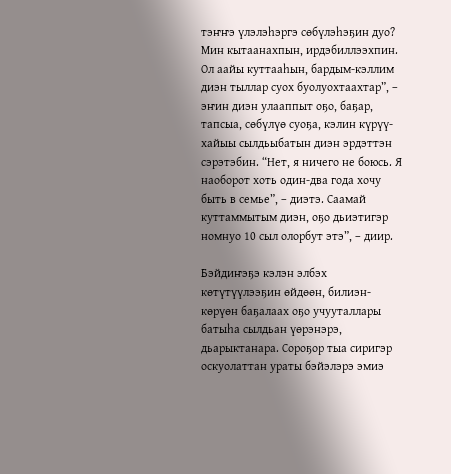тэҥҥэ үлэлэһэргэ сөбүлэһэҕин дуо? Мин кытаанахпын, ирдэбиллээхпин. Ол аайы куттааһын, бардым-кэллим диэн тыллар суох буолуохтаахтар”, – эҥин диэн улааппыт оҕо, баҕар, тапсыа, сөбүлүө суоҕа, кэлин күрүү-хайыы сылдьыбатын диэн эрдэттэн сэрэтэбин. “Нет, я ничего не боюсь. Я наоборот хоть один-два года хочу быть в семье”, – диэтэ. Саамай куттаммытым диэн, оҕо дьиэтигэр номнуо 10 сыл олорбут этэ”, – диир.

Бэйдиҥэҕэ кэлэн элбэх көтүтүүлээҕин өйдөөн, билиэн-көрүөн баҕалаах оҕо учууталлары батыһа сылдьан үөрэнэрэ, дьарыктанара. Сороҕор тыа сиригэр оскуолаттан ураты бэйэлэрэ эмиэ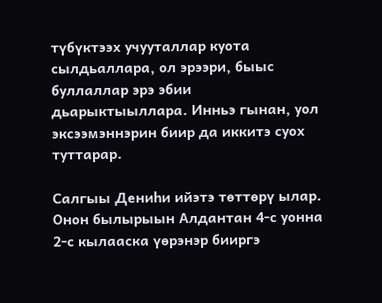түбүктээх учууталлар куота сылдьаллара, ол эрээри, быыс буллаллар эрэ эбии дьарыктыыллара. Инньэ гынан, уол эксээмэннэрин биир да иккитэ суох туттарар.

Салгыы Дениһи ийэтэ төттөрү ылар. Онон былырыын Алдантан 4-с уонна 2-с кылааска үөрэнэр бииргэ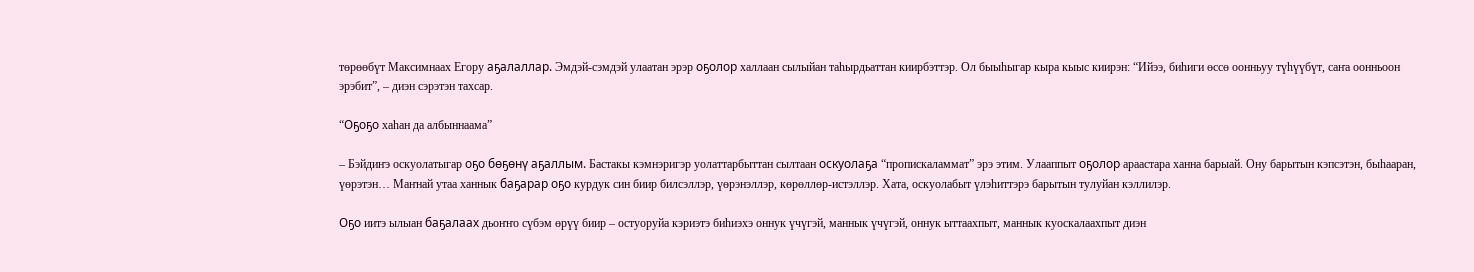төрөөбүт Максимнаах Егору аҕалаллар. Эмдэй-сэмдэй улаатан эрэр оҕолор халлаан сылыйан таһырдьаттан киирбэттэр. Ол быыһыгар кыра кыыс киирэн: “Ийээ, биһиги өссө оонньуу түһүүбүт, саҥа оонньоон эрэбит”, – диэн сэрэтэн тахсар.

“Оҕоҕо хаһан да албыннаама”

– Бэйдиҥэ оскуолатыгар оҕо бөҕөнү аҕаллым. Бастакы кэмнэригэр уолаттарбыттан сылтаан оскуолаҕа “пропискаламмат” эрэ этим. Улааппыт оҕолор араастара ханна барыай. Ону барытын кэпсэтэн, быһааран, үөрэтэн… Маҥнай утаа ханнык баҕарар оҕо курдук син биир билсэллэр, үөрэнэллэр, көрөллөр-истэллэр. Хата, оскуолабыт үлэһиттэрэ барытын тулуйан кэллилэр.

Оҕо иитэ ылыан баҕалаах дьоҥҥо сүбэм өрүү биир – остуоруйа кэриэтэ биһиэхэ оннук үчүгэй, маннык үчүгэй, оннук ыттаахпыт, маннык куоскалаахпыт диэн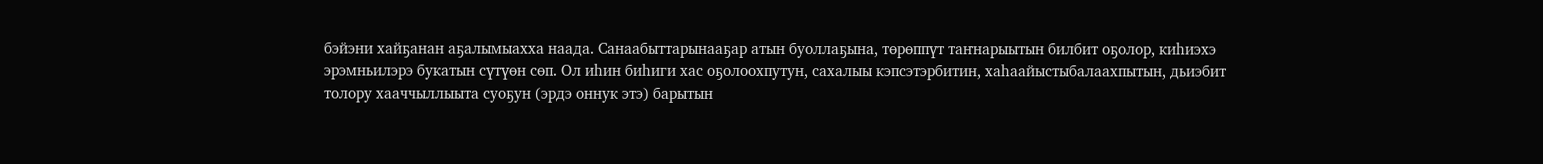бэйэни хайҕанан аҕалымыахха наада. Санаабыттарынааҕар атын буоллаҕына, төрөппүт таҥнарыытын билбит оҕолор, киһиэхэ эрэмньилэрэ букатын сүтүөн сөп. Ол иһин биһиги хас оҕолоохпутун, сахалыы кэпсэтэрбитин, хаһаайыстыбалаахпытын, дьиэбит толору хааччыллыыта суоҕун (эрдэ оннук этэ) барытын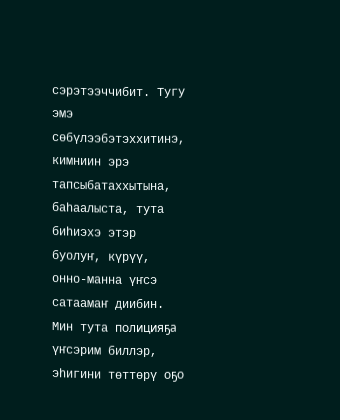сэрэтээччибит. Тугу эмэ сөбүлээбэтэххитинэ, кимниин эрэ тапсыбатаххытына, баһаалыста, тута биһиэхэ этэр буолуҥ, күрүү, онно-манна үҥсэ сатаамаҥ диибин. Мин тута полицияҕа үҥсэрим биллэр, эһигини төттөрү оҕо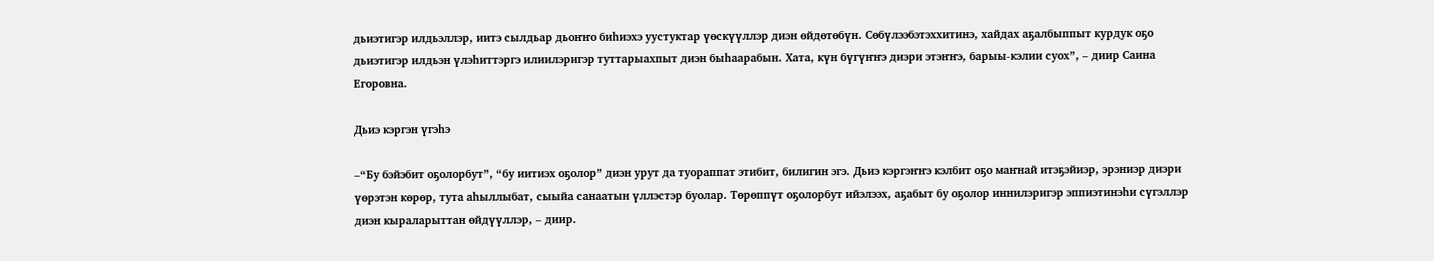дьиэтигэр илдьэллэр, иитэ сылдьар дьоҥҥо биһиэхэ уустуктар үөскүүллэр диэн өйдөтөбүн. Сөбүлээбэтэххитинэ, хайдах аҕалбыппыт курдук оҕо дьиэтигэр илдьэн үлэһиттэргэ илиилэригэр туттарыахпыт диэн быһаарабын. Хата, күн бүгүҥҥэ диэри этэҥҥэ, барыы-кэлии суох”, – диир Саина Егоровна.

Дьиэ кэргэн үгэһэ

–“Бу бэйэбит оҕолорбут”, “бу иитиэх оҕолор” диэн урут да туораппат этибит, билигин эгэ. Дьиэ кэргэҥҥэ кэлбит оҕо маҥнай итэҕэйиэр, эрэниэр диэри үөрэтэн көрөр, тута аһыллыбат, сыыйа санаатын үллэстэр буолар. Төрөппүт оҕолорбут ийэлээх, аҕабыт бу оҕолор иннилэригэр эппиэтинэһи сүгэллэр диэн кыраларыттан өйдүүллэр, – диир.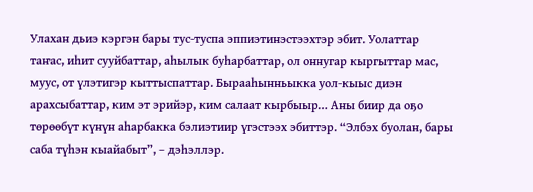Улахан дьиэ кэргэн бары тус-туспа эппиэтинэстээхтэр эбит. Уолаттар таҥас, иһит сууйбаттар, аһылык буһарбаттар, ол оннугар кыргыттар мас, муус, от үлэтигэр кыттыспаттар. Бырааһынньыкка уол-кыыс диэн арахсыбаттар, ким эт эрийэр, ким салаат кырбыыр… Аны биир да оҕо төрөөбүт күнүн аһарбакка бэлиэтиир үгэстээх эбиттэр. “Элбэх буолан, бары саба түһэн кыайабыт”, – дэһэллэр.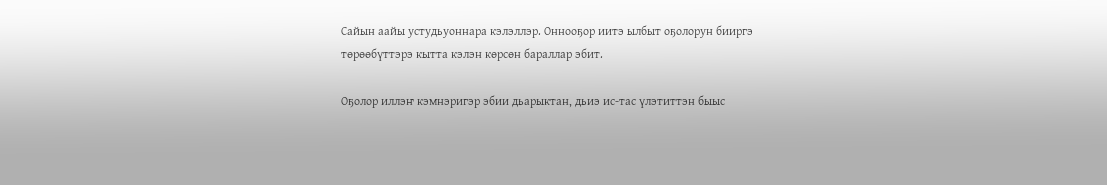Сайын аайы устудьуоннара кэлэллэр. Оннооҕор иитэ ылбыт оҕолорун бииргэ төрөөбүттэрэ кытта кэлэн көрсөн бараллар эбит.

Оҕолор иллэҥ кэмнэригэр эбии дьарыктан, дьиэ ис-тас үлэтиттэн быыс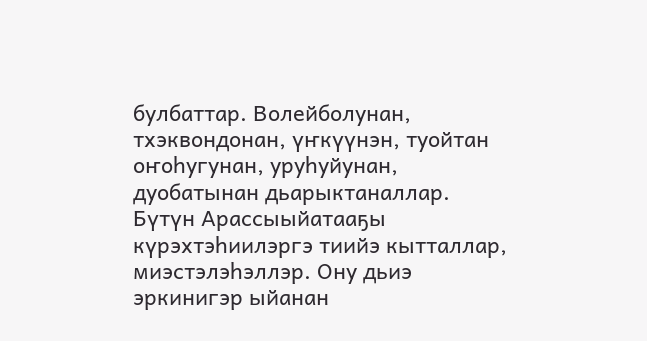булбаттар. Волейболунан, тхэквондонан, үҥкүүнэн, туойтан оҥоһугунан, уруһуйунан, дуобатынан дьарыктаналлар. Бүтүн Арассыыйатааҕы күрэхтэһиилэргэ тиийэ кытталлар, миэстэлэһэллэр. Ону дьиэ эркинигэр ыйанан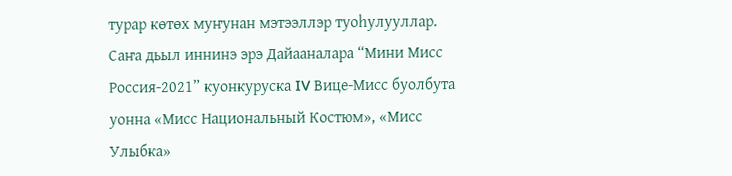турар көтөх муҥунан мэтээллэр туоһулууллар. Саҥа дьыл иннинэ эрэ Дайааналара “Мини Мисс Россия-2021” куонкуруска IV Вице-Мисс буолбута уонна «Мисс Национальный Костюм», «Мисс Улыбка»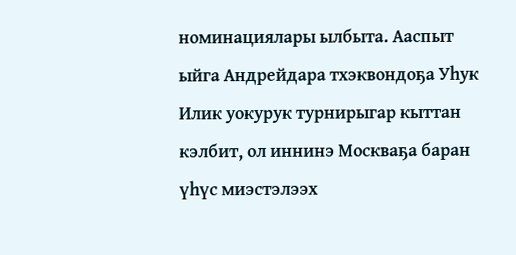номинациялары ылбыта. Ааспыт ыйга Андрейдара тхэквондоҕа Уһук Илик уокурук турнирыгар кыттан кэлбит, ол иннинэ Москваҕа баран үһүс миэстэлээх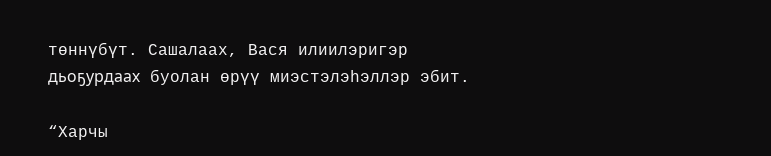төннүбүт. Сашалаах, Вася илиилэригэр дьоҕурдаах буолан өрүү миэстэлэһэллэр эбит.

“Харчы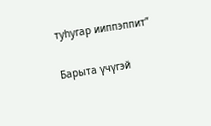туһугар ииппэппит”

Барыта үчүгэй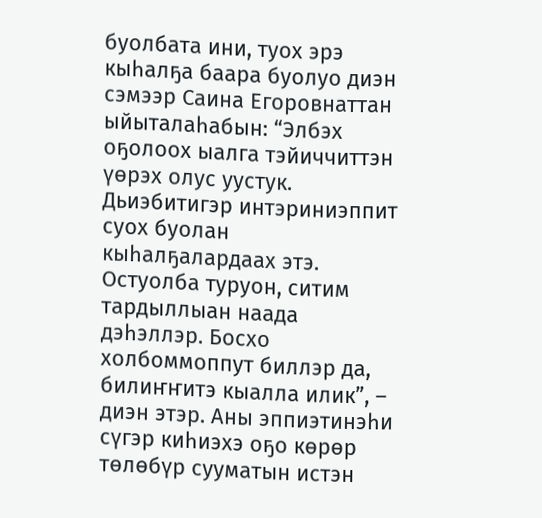буолбата ини, туох эрэ кыһалҕа баара буолуо диэн сэмээр Саина Егоровнаттан ыйыталаһабын: “Элбэх оҕолоох ыалга тэйиччиттэн үөрэх олус уустук. Дьиэбитигэр интэриниэппит суох буолан кыһалҕалардаах этэ. Остуолба туруон, ситим тардыллыан наада дэһэллэр. Босхо холбоммоппут биллэр да, билиҥҥитэ кыалла илик”, – диэн этэр. Аны эппиэтинэһи сүгэр киһиэхэ оҕо көрөр төлөбүр сууматын истэн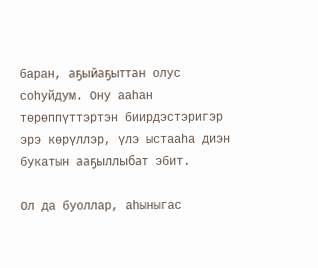баран, аҕыйаҕыттан олус соһуйдум. Ону ааһан төрөппүттэртэн биирдэстэригэр эрэ көрүллэр, үлэ ыстааһа диэн букатын ааҕыллыбат эбит.

Ол да буоллар, аһыныгас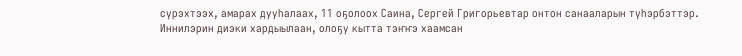сүрэхтээх, амарах дууһалаах, 11 оҕолоох Саина, Сергей Григорьевтар онтон санааларын түһэрбэттэр. Иннилэрин диэки хардыылаан, олоҕу кытта тэҥҥэ хаамсан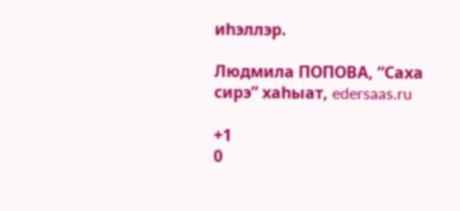иһэллэр.

Людмила ПОПОВА, “Саха сирэ” хаһыат, edersaas.ru

+1
0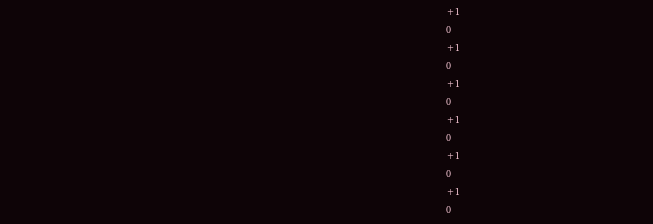+1
0
+1
0
+1
0
+1
0
+1
0
+1
0